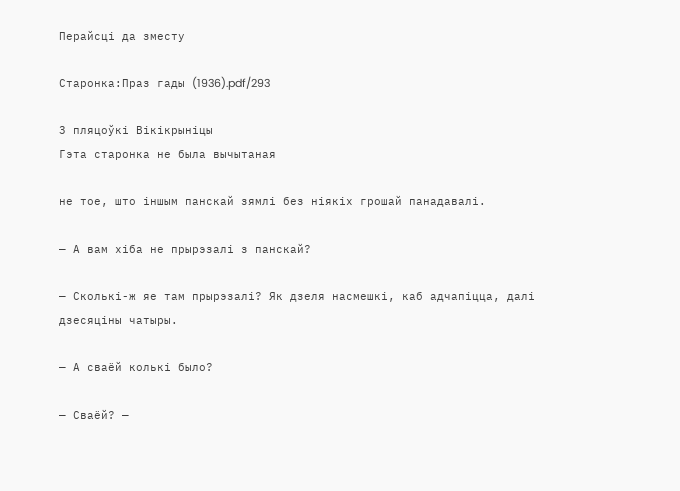Перайсці да зместу

Старонка:Праз гады (1936).pdf/293

З пляцоўкі Вікікрыніцы
Гэта старонка не была вычытаная

не тое, што іншым панскай зямлі без ніякіх грошай панадавалі.

— А вам хіба не прырэзалі з панскай?

— Сколькі-ж яе там прырэзалі? Як дзеля насмешкі, каб адчапіцца, далі дзесяціны чатыры.

— А сваёй колькі было?

— Сваёй? —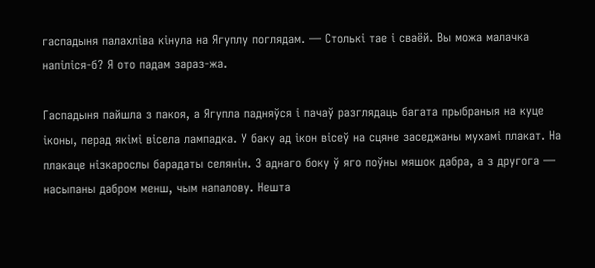гаспадыня палахліва кінула на Ягуплу поглядам. — Столькі тае і сваёй. Вы можа малачка напіліся-б? Я ото падам зараз-жа.

Гаспадыня пайшла з пакоя, а Ягупла падняўся і пачаў разглядаць багата прыбраныя на куце іконы, перад якімі вісела лампадка. У баку ад ікон вісеў на сцяне заседжаны мухамі плакат. На плакаце нізкарослы барадаты селянін. З аднаго боку ў яго поўны мяшок дабра, а з другога — насыпаны дабром менш, чым напалову. Нешта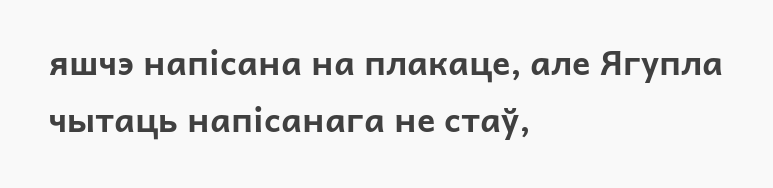яшчэ напісана на плакаце, але Ягупла чытаць напісанага не стаў,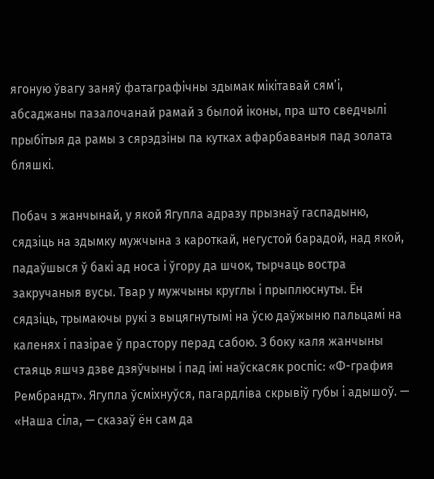ягоную ўвагу заняў фатаграфічны здымак мікітавай сям’і, абсаджаны пазалочанай рамай з былой іконы, пра што сведчылі прыбітыя да рамы з сярэдзіны па кутках афарбаваныя пад золата бляшкі.

Побач з жанчынай, у якой Ягупла адразу прызнаў гаспадыню, сядзіць на здымку мужчына з кароткай, негустой барадой, над якой, падаўшыся ў бакі ад носа і ўгору да шчок, тырчаць востра закручаныя вусы. Твар у мужчыны круглы і прыплюснуты. Ён сядзіць, трымаючы рукі з выцягнутымі на ўсю даўжыню пальцамі на каленях і пазірае ў прастору перад сабою. З боку каля жанчыны стаяць яшчэ дзве дзяўчыны і пад імі наўскасяк роспіс: «Ф-графия Рембрандт». Ягупла ўсміхнуўся, пагардліва скрывіў губы і адышоў. — «Наша сіла, — сказаў ён сам да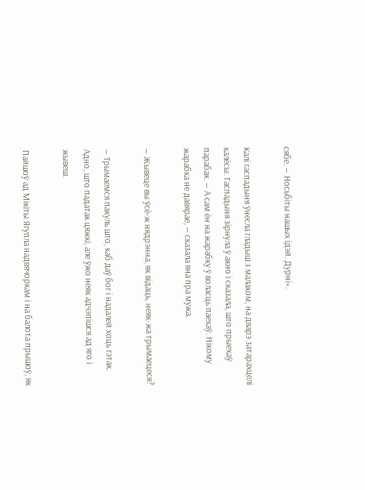сябе. — Носьбіты нашых ідэй. Дурні».

Калі гаспадыня ўнесла гладыш з малаком, на дварэ затарахцелі калёсы. Гаспадыня зірнула ў акно і сказала, што прыехаў парабак. — А сам ён на жарабку ў воласць паехаў. Нікому жарабка не давярае, — сказала яна пра мужа.

— Жывеце вы ўсё-ж нядрэнна, як відаць, неяк-жа трымаецеся?

— Трымаемся пакуль што, каб даў бог і надалей хоць гэтак. Адно, што падатак цяжкі, але ўжо неяк адчэпішся ад яго і жывеш.

Пайшоў ад Мікіты Ягупла надвячоркам і на балота прышоў, як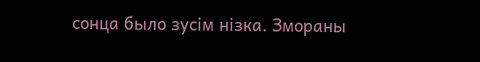сонца было зусім нізка. Змораны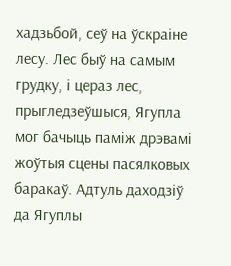хадзьбой, сеў на ўскраіне лесу. Лес быў на самым грудку, і цераз лес, прыгледзеўшыся, Ягупла мог бачыць паміж дрэвамі жоўтыя сцены пасялковых баракаў. Адтуль даходзіў да Ягуплы